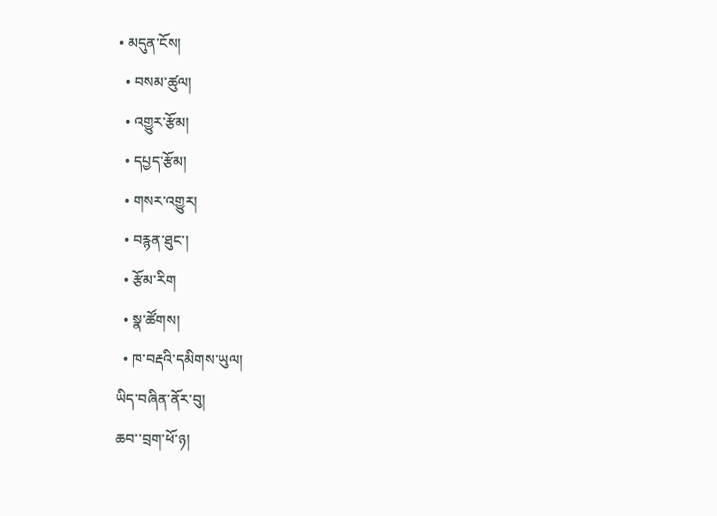• མདུན་ངོས།
  • བསམ་ཚུལ།
  • འགྱུར་རྩོམ།
  • དཔྱད་རྩོམ།
  • གསར་འགྱུར།
  • བརྙན་ཐུང་།
  • རྩོམ་རིག
  • སྣ་ཚོགས།
  • ཁ་བརྡའི་དམིགས་ཡུལ།
ཡིད་བཞིན་ནོར་བུ།
ཆབ་་བྲག་ཕོ་ཉ།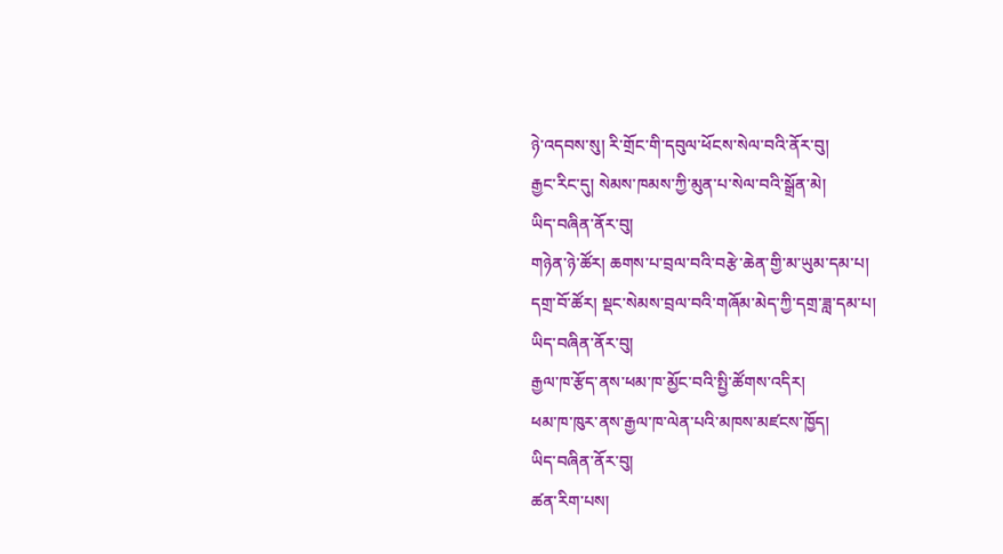ཉེ་འདབས་སུ། རི་གྲོང་གི་དབུལ་ཕོངས་སེལ་བའི་ནོར་བུ།
རྒྱང་རིང་དུ། སེམས་ཁམས་ཀྱི་མུན་པ་སེལ་བའི་སྒྲོན་མེ།
ཡིད་བཞིན་ནོར་བུ།
གཉེན་ཉེ་ཚོར། ཆགས་པ་བྲལ་བའི་བརྩེ་ཆེན་གྱི་མ་ཡུམ་དམ་པ།
དགྲ་བོ་ཚོར། སྡང་སེམས་བྲལ་བའི་གཞོམ་མེད་ཀྱི་དགྲ་ཟླ་དམ་པ།
ཡིད་བཞིན་ནོར་བུ།
རྒྱལ་ཁ་རྩོད་ནས་ཕམ་ཁ་མྱོང་བའི་སྤྱི་ཚོགས་འདིར།
ཕམ་ཁ་ཁུར་ནས་རྒྱལ་ཁ་ལེན་པའི་མཁས་མཛངས་ཁྱོད།
ཡིད་བཞིན་ནོར་བུ།
ཚན་རིག་པས།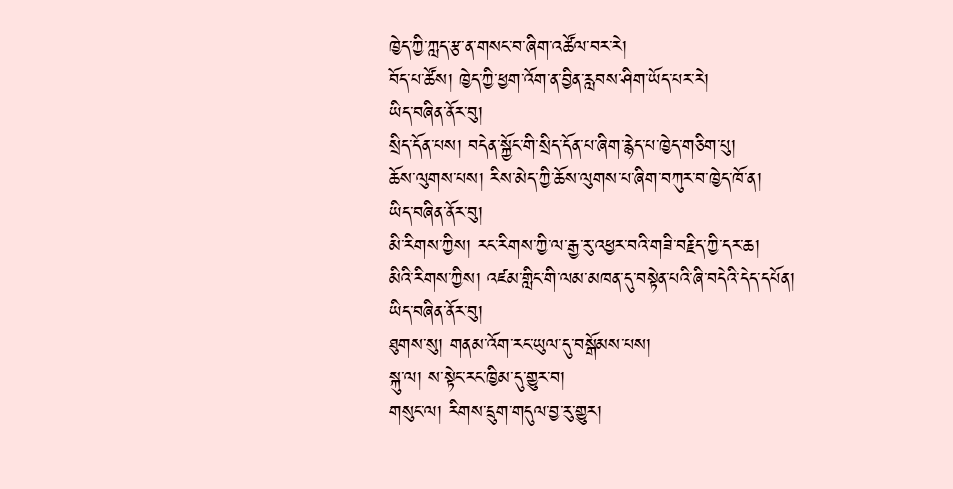ཁྱེད་ཀྱི་ཀླད་རྩ་ན་གསང་བ་ཞིག་འཚོལ་བར་རེ།
བོད་པ་ཚོས། ཁྱེད་ཀྱི་ཕྱག་འོག་ན་བྱིན་རླབས་ཤིག་ཡོད་པར་རེ།
ཡིད་བཞིན་ནོར་བུ།
སྲིད་དོན་པས། བདེན་སྐྱོང་གི་སྲིད་དོན་པ་ཞིག་རྙེད་པ་ཁྱེད་གཅིག་པུ།
ཆོས་ལུགས་པས། རིས་མེད་ཀྱི་ཆོས་ལུགས་པ་ཞིག་བཀུར་བ་ཁྱེད་ཁོ་ན།
ཡིད་བཞིན་ནོར་བུ།
མི་རིགས་ཀྱིས། རང་རིགས་ཀྱི་ལ་རྒྱ་རུ་འཕྱར་བའི་གཟི་བརྗིད་ཀྱི་དར་ཆ།
མིའི་རིགས་ཀྱིས། འཛམ་གླིང་གི་ལམ་མཁན་དུ་བསྟེན་པའི་ཞི་བདེའི་དེད་དཔོན།
ཡིད་བཞིན་ནོར་བུ།
ཐུགས་སུ། གནམ་འོག་རང་ཡུལ་དུ་བསྒོམས་པས།
སྐུ་ལ། ས་སྟེང་རང་ཁྱིམ་དུ་གྱུར་བ།
གསུང་ལ། རིགས་དྲུག་གདུལ་བྱ་རུ་གྱུར།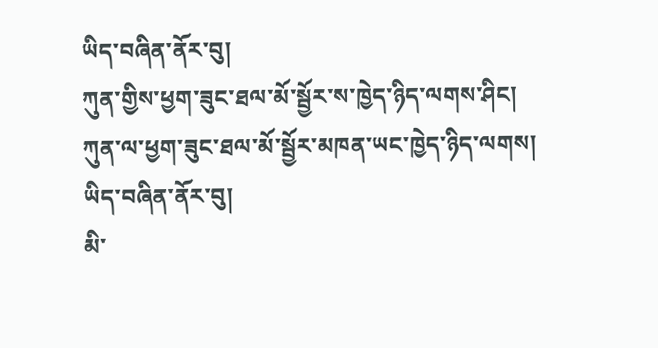ཡིད་བཞིན་ནོར་བུ།
ཀུན་གྱིས་ཕྱག་ཟུང་ཐལ་མོ་སྦྱོར་ས་ཁྱེད་ཉིད་ལགས་ཤིང།
ཀུན་ལ་ཕྱག་ཟུང་ཐལ་མོ་སྦྱོར་མཁན་ཡང་ཁྱེད་ཉིད་ལགས།
ཡིད་བཞིན་ནོར་བུ།
མི་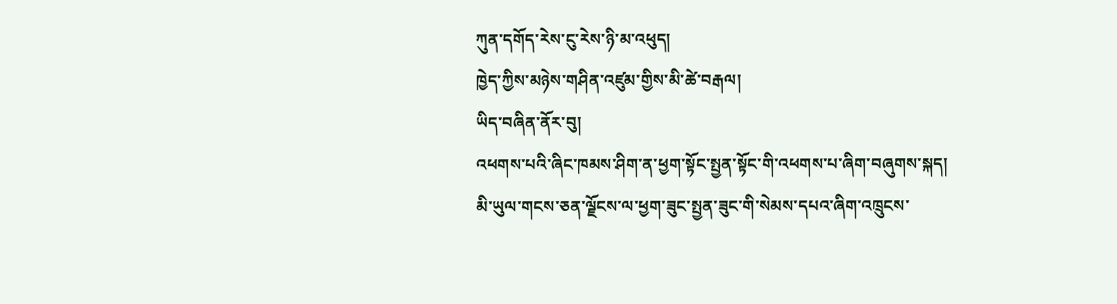ཀུན་དགོད་རེས་ངུ་རེས་ཉི་མ་འཕུད།
ཁྱེད་ཀྱིས་མཉེས་གཤིན་འཛུམ་གྱིས་མི་ཚེ་བརྒལ།
ཡིད་བཞིན་ནོར་བུ།
འཕགས་པའི་ཞིང་ཁམས་ཤིག་ན་ཕྱག་སྟོང་སྤྱན་སྟོང་གི་འཕགས་པ་ཞིག་བཞུགས་སྐད།
མི་ཡུལ་གངས་ཅན་ལྗོངས་ལ་ཕྱག་ཟུང་སྤྱན་ཟུང་གི་སེམས་དཔའ་ཞིག་འཁྲུངས་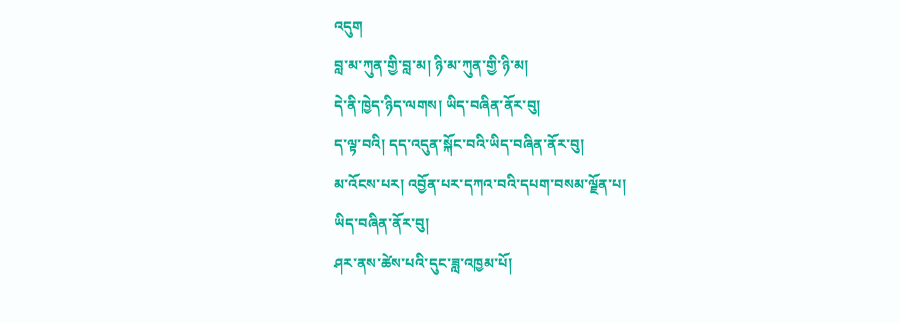འདུག
བླ་མ་ཀུན་གྱི་བླ་མ། ཉི་མ་ཀུན་གྱི་ཉི་མ།
དེ་ནི་ཁྱེད་ཉིད་ལགས། ཡིད་བཞིན་ནོར་བུ།
ད་ལྟ་བའི། དད་འདུན་སྐོང་བའི་ཡིད་བཞིན་ནོར་བུ།
མ་འོངས་པར། འབྱོན་པར་དཀའ་བའི་དཔག་བསམ་ལྗོན་པ།
ཡིད་བཞིན་ནོར་བུ།
ཤར་ནས་ཚེས་པའི་དུང་ཟླ་འཁྱམ་པོ།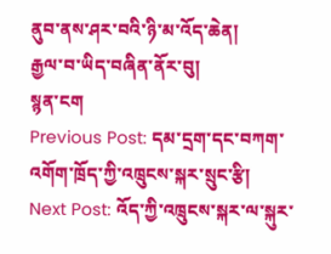ནུབ་ནས་ཤར་བའི་ཉི་མ་འོད་ཆེན།
རྒྱལ་བ་ཡིད་བཞིན་ནོར་བུ།
སྙན་ངག
Previous Post: དམ་དྲག་དང་བཀག་འགོག་ཁྲོད་ཀྱི་འཁྲུངས་སྐར་སྲུང་རྩི།
Next Post: འོད་ཀྱི་འཁྲུངས་སྐར་ལ་སྐུར་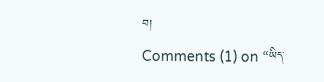བ།
Comments (1) on “ཡིད་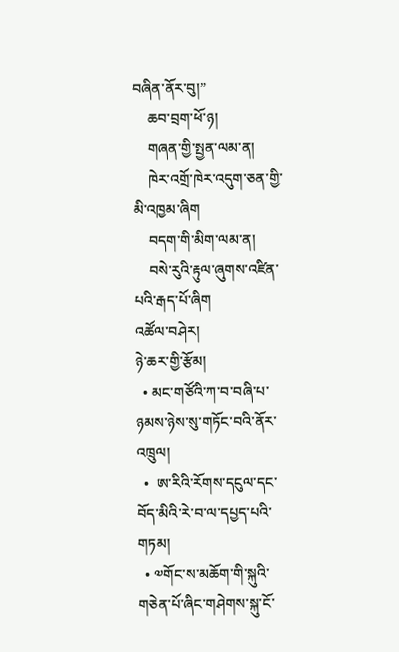བཞིན་ནོར་བུ།”
    ཆབ་བྲག་ཕོ་ཉ།
    གཞན་གྱི་སྤྱན་ལམ་ན།
    ཁེར་འགྲོ་ཁེར་འདུག་ཅན་གྱི་མི་འཁྱམ་ཞིག
    བདག་གི་མིག་ལམ་ན།
    བསེ་རུའི་རྟུལ་ཞུགས་འཛིན་པའི་རྒད་པོ་ཞིག
འཚོལ་བཤེར།
ཉེ་ཆར་གྱི་རྩོམ།
  • མང་གཙོའི་ཀ་བ་བཞི་པ་ཉམས་ཉེས་སུ་གཏོང་བའི་ནོར་འཁྲུལ།
  •  ཨ་རིའི་རོགས་དངུལ་དང་བོད་མིའི་རེ་བ་ལ་དཔྱད་པའི་གཏམ།
  • ༧གོང་ས་མཆོག་གི་སྐུའི་གཅེན་པོ་ཞིང་གཤེགས་སྐུ་ངོ་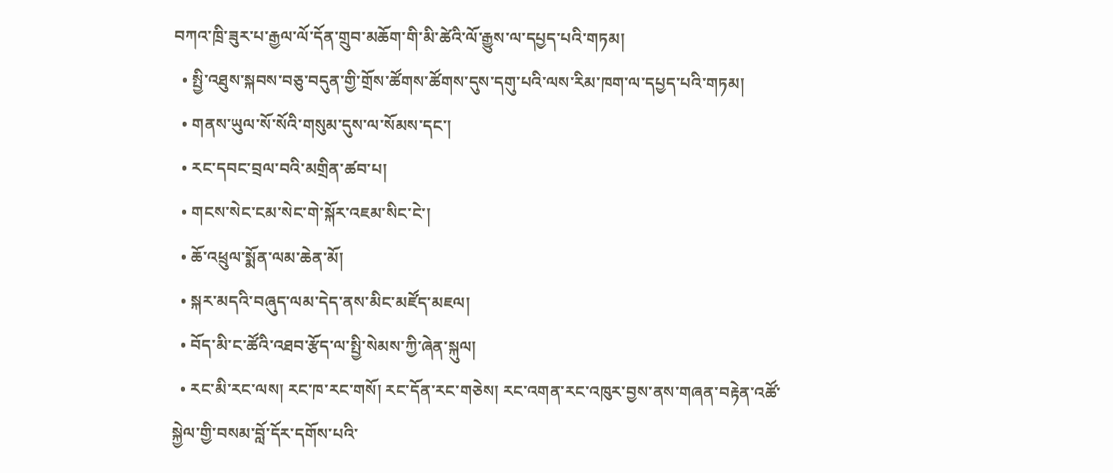བཀའ་ཁྲི་ཟུར་པ་རྒྱལ་ལོ་དོན་གྲུབ་མཆོག་གི་མི་ཚེའི་ལོ་རྒྱུས་ལ་དཔྱད་པའི་གཏམ།
  • སྤྱི་འཐུས་སྐབས་བཅུ་བདུན་གྱི་གྲོས་ཚོགས་ཚོགས་དུས་དགུ་པའི་ལས་རིམ་ཁག་ལ་དཔྱད་པའི་གཏམ།
  • གནས་ཡུལ་སོ་སོའི་གསུམ་དུས་ལ་སོམས་དང་།
  • རང་དབང་བྲལ་བའི་མགྲིན་ཚབ་པ།
  • གངས་སེང་ངམ་སེང་གེ་སྐོར་འཇམ་སིང་ངེ་།
  • ཆོ་འཕྲུལ་སྨོན་ལམ་ཆེན་མོ།
  • སྐར་མདའི་བཞུད་ལམ་དེད་ནས་མིང་མཛོད་མཇལ།
  • བོད་མི་ང་ཚོའི་འཐབ་རྩོད་ལ་སྤྱི་སེམས་ཀྱི་ཞེན་སྐུལ།
  • རང་མི་རང་ལས། རང་ཁ་རང་གསོ། རང་དོན་རང་གཅེས། རང་འགན་རང་འཁུར་བྱས་ནས་གཞན་བརྟེན་འཚོ་སྐྱེལ་གྱི་བསམ་བློ་དོར་དགོས་པའི་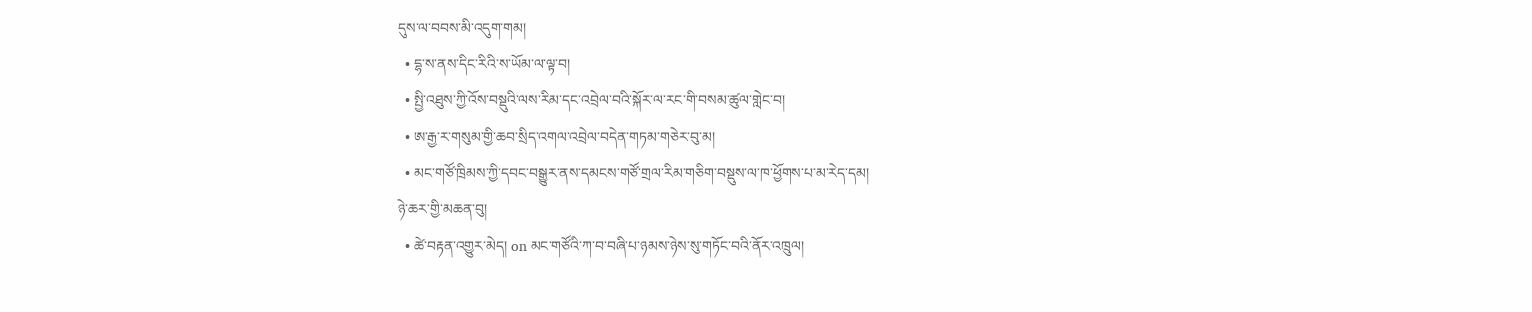དུས་ལ་བབས་མི་འདུག་གམ།
  • དྷ་ས་ནས་དིང་རིའི་ས་ཡོམ་ལ་ལྟ་བ།
  • སྤྱི་འཐུས་ཀྱི་འོས་བསྡུའི་ལས་རིམ་དང་འབྲེལ་བའི་སྐོར་ལ་རང་གི་བསམ་ཚུལ་གླེང་བ།
  • ཨ་རྒྱ་ར་གསུམ་གྱི་ཆབ་སྲིད་འགལ་འབྲེལ་བདེན་གཏམ་གཅེར་བུ་མ།
  • མང་གཙོ་ཁྲིམས་ཀྱི་དབང་བསྒྱུར་ནས་དམངས་གཙོ་གྲལ་རིམ་གཅིག་བསྡུས་ལ་ཁ་ཕྱོགས་པ་མ་རེད་དམ།
ཉེ་ཆར་གྱི་མཆན་བུ།
  • ཚེ་བརྟན་འགྱུར་མེད། on མང་གཙོའི་ཀ་བ་བཞི་པ་ཉམས་ཉེས་སུ་གཏོང་བའི་ནོར་འཁྲུལ།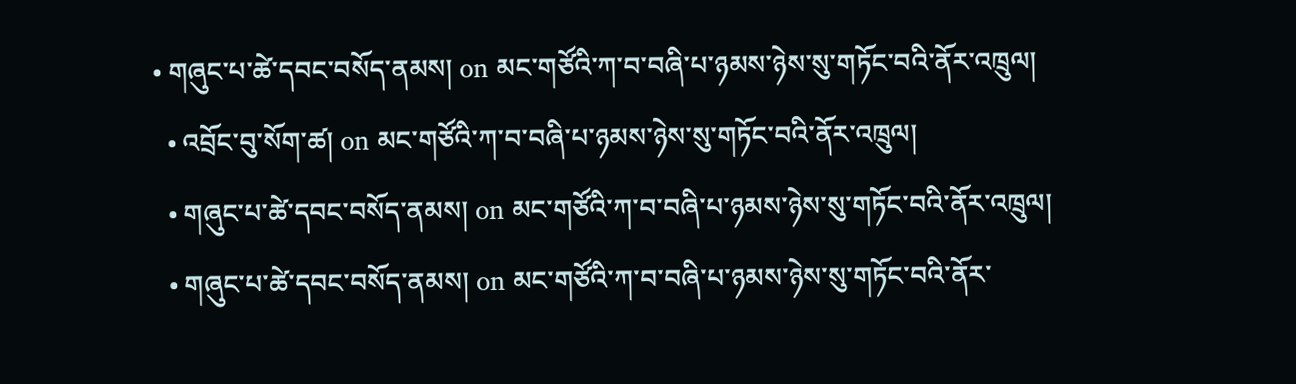• གཞུང་པ་ཚེ་དབང་བསོད་ནམས། on མང་གཙོའི་ཀ་བ་བཞི་པ་ཉམས་ཉེས་སུ་གཏོང་བའི་ནོར་འཁྲུལ།
  • འབྲོང་བུ་སོག་ཚ། on མང་གཙོའི་ཀ་བ་བཞི་པ་ཉམས་ཉེས་སུ་གཏོང་བའི་ནོར་འཁྲུལ།
  • གཞུང་པ་ཚེ་དབང་བསོད་ནམས། on མང་གཙོའི་ཀ་བ་བཞི་པ་ཉམས་ཉེས་སུ་གཏོང་བའི་ནོར་འཁྲུལ།
  • གཞུང་པ་ཚེ་དབང་བསོད་ནམས། on མང་གཙོའི་ཀ་བ་བཞི་པ་ཉམས་ཉེས་སུ་གཏོང་བའི་ནོར་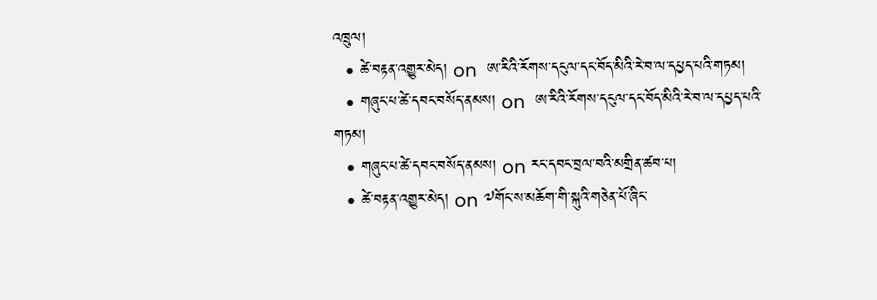འཁྲུལ།
  • ཚེ་བརྟན་འགྱུར་མེད། on  ཨ་རིའི་རོགས་དངུལ་དང་བོད་མིའི་རེ་བ་ལ་དཔྱད་པའི་གཏམ།
  • གཞུང་པ་ཚེ་དབང་བསོད་ནམས། on  ཨ་རིའི་རོགས་དངུལ་དང་བོད་མིའི་རེ་བ་ལ་དཔྱད་པའི་གཏམ།
  • གཞུང་པ་ཚེ་དབང་བསོད་ནམས། on རང་དབང་བྲལ་བའི་མགྲིན་ཚབ་པ།
  • ཚེ་བརྟན་འགྱུར་མེད། on ༧གོང་ས་མཆོག་གི་སྐུའི་གཅེན་པོ་ཞིང་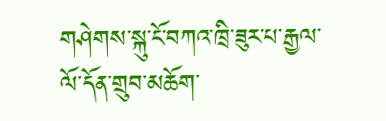གཤེགས་སྐུ་ངོ་བཀའ་ཁྲི་ཟུར་པ་རྒྱལ་ལོ་དོན་གྲུབ་མཆོག་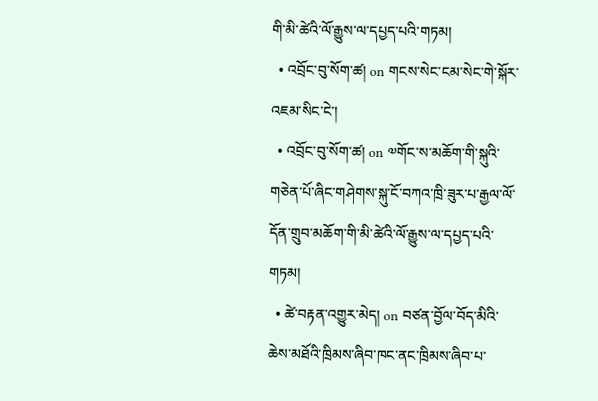གི་མི་ཚེའི་ལོ་རྒྱུས་ལ་དཔྱད་པའི་གཏམ།
  • འབྲོང་བུ་སོག་ཚ། on གངས་སེང་ངམ་སེང་གེ་སྐོར་འཇམ་སིང་ངེ་།
  • འབྲོང་བུ་སོག་ཚ། on ༧གོང་ས་མཆོག་གི་སྐུའི་གཅེན་པོ་ཞིང་གཤེགས་སྐུ་ངོ་བཀའ་ཁྲི་ཟུར་པ་རྒྱལ་ལོ་དོན་གྲུབ་མཆོག་གི་མི་ཚེའི་ལོ་རྒྱུས་ལ་དཔྱད་པའི་གཏམ།
  • ཚེ་བརྟན་འགྱུར་མེད། on བཙན་བྱོལ་བོད་མིའི་ཆེས་མཐོའི་ཁྲིམས་ཞིབ་ཁང་ནང་ཁྲིམས་ཞིབ་པ་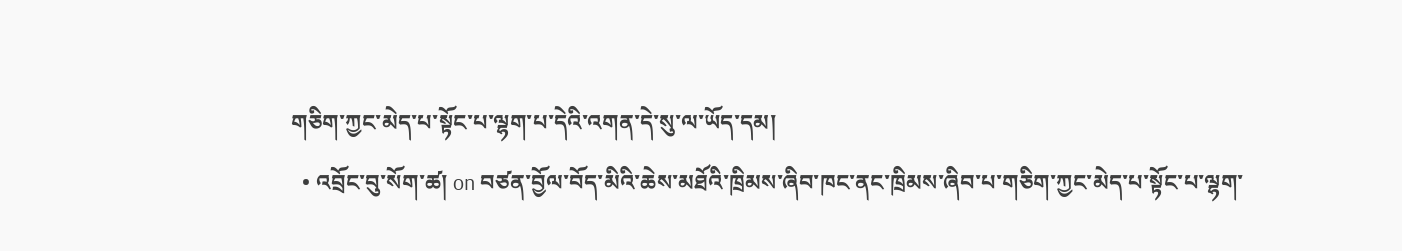གཅིག་ཀྱང་མེད་པ་སྟོང་པ་ལྷག་པ་དེའི་འགན་དེ་སུ་ལ་ཡོད་དམ།
  • འབྲོང་བུ་སོག་ཚ། on བཙན་བྱོལ་བོད་མིའི་ཆེས་མཐོའི་ཁྲིམས་ཞིབ་ཁང་ནང་ཁྲིམས་ཞིབ་པ་གཅིག་ཀྱང་མེད་པ་སྟོང་པ་ལྷག་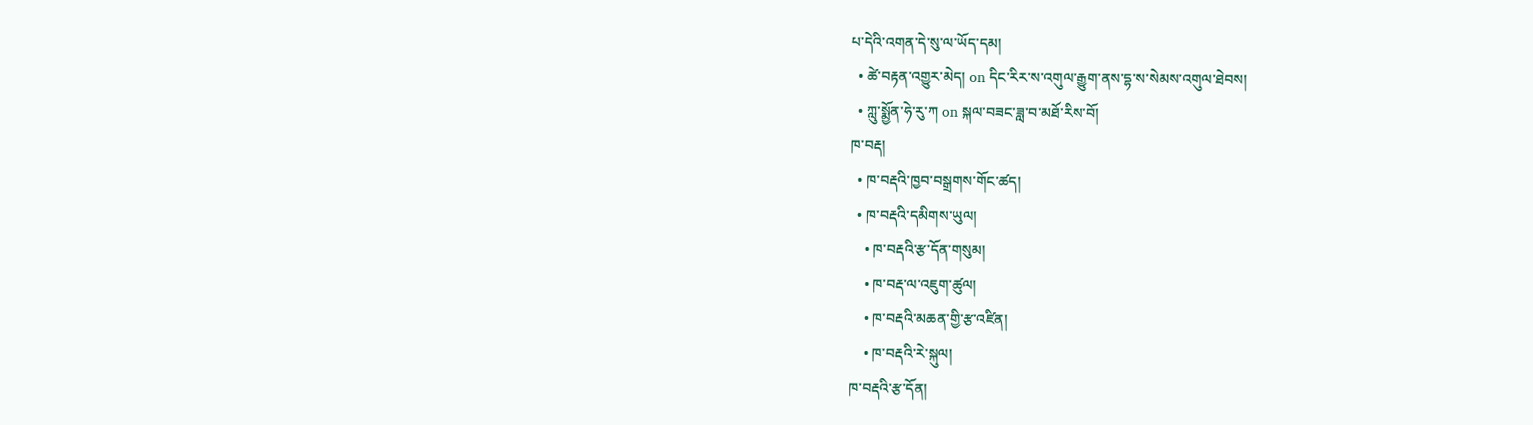པ་དེའི་འགན་དེ་སུ་ལ་ཡོད་དམ།
  • ཚེ་བརྟན་འགྱུར་མེད། on དིང་རིར་ས་འགུལ་རྒྱུག་ནས་དྷ་ས་སེམས་འགུལ་ཐེབས།
  • ཀླུ་སྨྱོན་ཧེ་རུ་ཀ on སྐལ་བཟང་ཟླ་བ་མཐོ་རིས་བོ།
ཁ་བརྡ།
  • ཁ་བརྡའི་ཁྱབ་བསྒྲགས་གོང་ཚད།
  • ཁ་བརྡའི་དམིགས་ཡུལ།
    • ཁ་བརྡའི་རྩ་དོན་གསུམ།
    • ཁ་བརྡ་ལ་འཇུག་ཚུལ།
    • ཁ་བརྡའི་མཆན་གྱི་རྩ་འཛིན།
    • ཁ་བརྡའི་རེ་སྐུལ།
ཁ་བརྡའི་རྩ་དོན།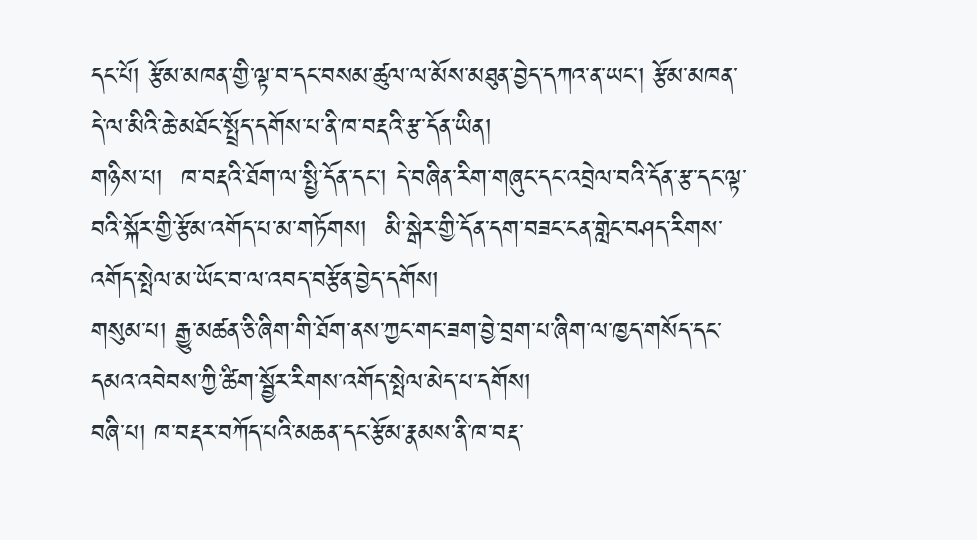དང་པོ། རྩོམ་མཁན་གྱི་ལྟ་བ་དང་བསམ་ཚུལ་ལ་མོས་མཐུན་བྱེད་དཀའ་ན་ཡང་། རྩོམ་མཁན་དེ་ལ་མིའི་ཆེ་མཐོང་སྤྲོད་དགོས་པ་ནི་ཁ་བརྡའི་རྩ་དོན་ཡིན།
གཉིས་པ།  ཁ་བརྡའི་ཐོག་ལ་སྤྱི་དོན་དང་། དེ་བཞིན་རིག་གཞུང་དང་འབྲེལ་བའི་དོན་རྩ་དང་ལྟ་བའི་སྐོར་གྱི་རྩོམ་འགོད་པ་མ་གཏོགས།  མི་སྒེར་གྱི་དོན་དག་བཟང་ངན་གླེང་བཤད་རིགས་འགོད་སྤེལ་མ་ཡོང་བ་ལ་འབད་བརྩོན་བྱེད་དགོས།
གསུམ་པ། རྒྱུ་མཚན་ཅི་ཞིག་གི་ཐོག་ནས་ཀྱང་གང་ཟག་བྱེ་བྲག་པ་ཞིག་ལ་ཁྱད་གསོད་དང་དམའ་འབེབས་ཀྱི་ཚིག་སྦྱོར་རིགས་འགོད་སྤེལ་མེད་པ་དགོས།
བཞི་པ། ཁ་བརྡར་བཀོད་པའི་མཆན་དང་རྩོམ་རྣམས་ནི་ཁ་བརྡ་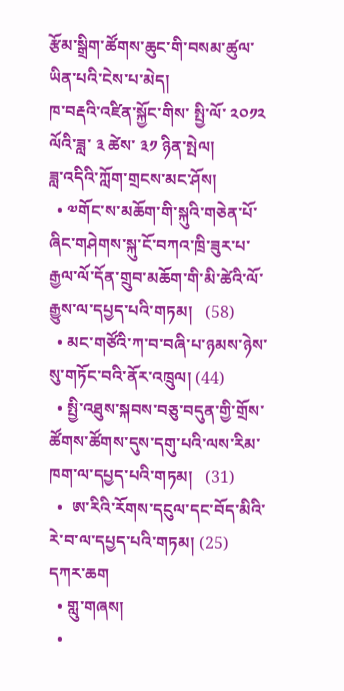རྩོམ་སྒྲིག་ཚོགས་ཆུང་གི་བསམ་ཚུལ་ཡིན་པའི་ངེས་པ་མེད།
ཁ་བརྡའི་འཛིན་སྐྱོང་གིས་ སྤྱི་ལོ་ ༢༠༡༢ ལོའི་ཟླ་ ༣ ཚེས་ ༣༡ ཉིན་སྤེལ།
ཟླ་འདིའི་ཀློག་གྲངས་མང་ཤོས།
  • ༧གོང་ས་མཆོག་གི་སྐུའི་གཅེན་པོ་ཞིང་གཤེགས་སྐུ་ངོ་བཀའ་ཁྲི་ཟུར་པ་རྒྱལ་ལོ་དོན་གྲུབ་མཆོག་གི་མི་ཚེའི་ལོ་རྒྱུས་ལ་དཔྱད་པའི་གཏམ།   (58)
  • མང་གཙོའི་ཀ་བ་བཞི་པ་ཉམས་ཉེས་སུ་གཏོང་བའི་ནོར་འཁྲུལ། (44)
  • སྤྱི་འཐུས་སྐབས་བཅུ་བདུན་གྱི་གྲོས་ཚོགས་ཚོགས་དུས་དགུ་པའི་ལས་རིམ་ཁག་ལ་དཔྱད་པའི་གཏམ།   (31)
  •  ཨ་རིའི་རོགས་དངུལ་དང་བོད་མིའི་རེ་བ་ལ་དཔྱད་པའི་གཏམ། (25)
དཀར་ཆག
  • གླུ་གཞས།
  •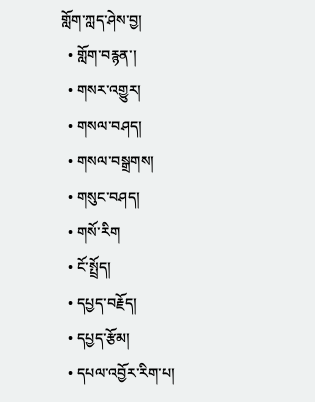གློག་ཀླད་ཤེས་བྱ།
  • གློག་བརྙན་།
  • གསར་འགྱུར།
  • གསལ་བཤད།
  • གསལ་བསྒྲགས།
  • གསུང་བཤད།
  • གསོ་རིག
  • ངོ་སྤྲོད།
  • དཔྱད་བརྗོད།
  • དཔྱད་རྩོམ།
  • དཔལ་འབྱོར་རིག་པ།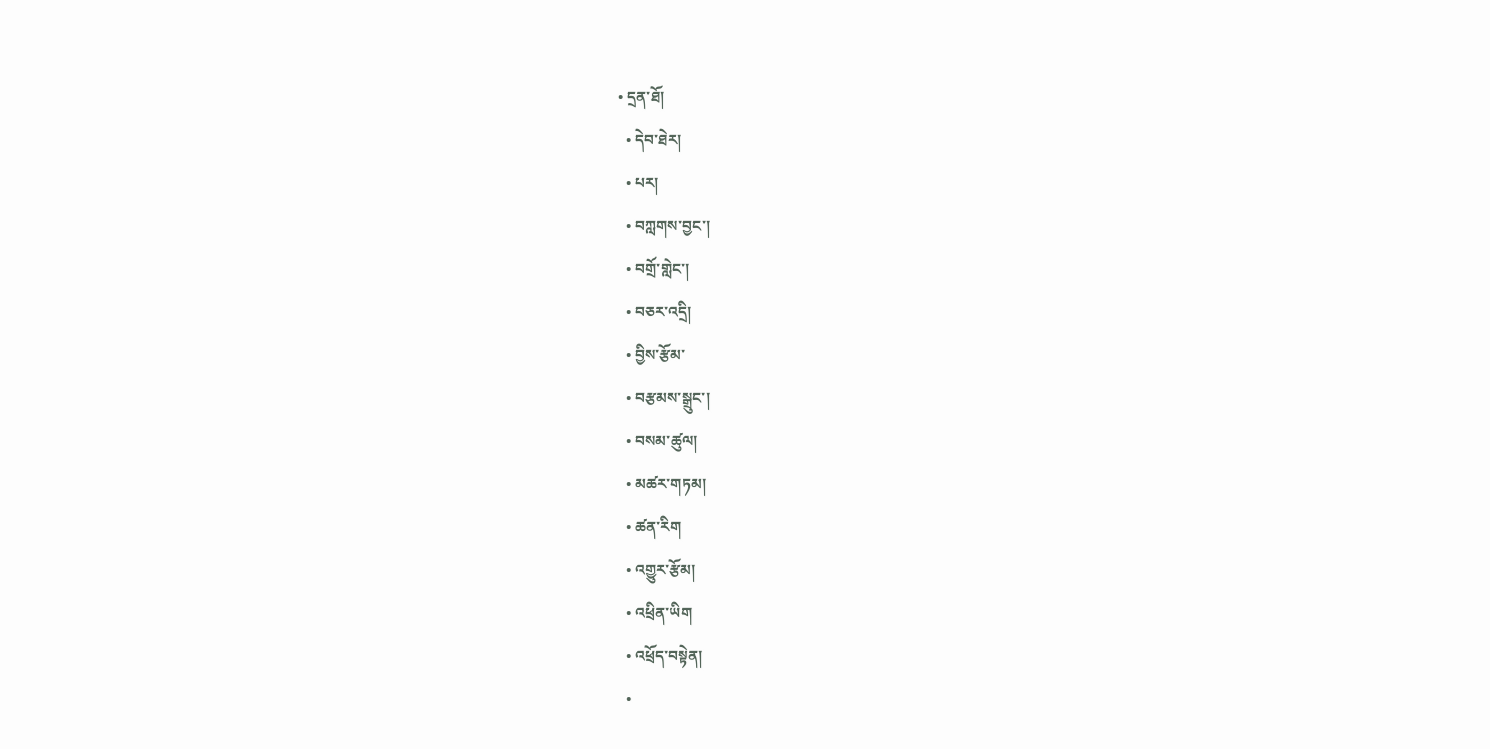• དྲན་ཐོ།
  • དེབ་ཐེར།
  • པར།
  • བཀླགས་བྱང་།
  • བགྲོ་གླེང་།
  • བཅར་འདྲི།
  • བྱིས་རྩོམ་
  • བརྩམས་སྒྲུང་།
  • བསམ་ཚུལ།
  • མཚར་གཏམ།
  • ཚན་རིག
  • འགྱུར་རྩོམ།
  • འཕྲིན་ཡིག
  • འཕྲོད་བསྟེན།
  •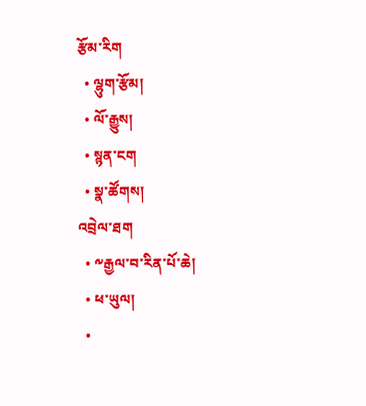རྩོམ་རིག
  • ལྷུག་རྩོམ།
  • ལོ་རྒྱུས།
  • སྙན་ངག
  • སྣ་ཚོགས།
འབྲེལ་ཐག
  • ༸རྒྱལ་བ་རིན་པོ་ཆེ།
  • ཕ་ཡུལ།
  •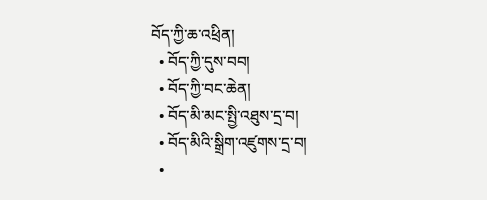བོད་ཀྱི་ཆ་འཕྲིན།
  • བོད་ཀྱི་དུས་བབ།
  • བོད་ཀྱི་བང་ཆེན།
  • བོད་མི་མང་སྤྱི་འཐུས་དྲ་བ།
  • བོད་མིའི་སྒྲིག་འཛུགས་དྲ་བ།
  •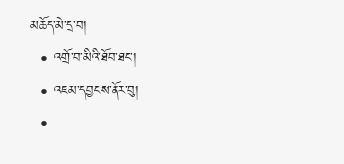མཆོད་མེ་དྲ་བ།
  • འགྲོ་བ་མིའི་ཐོབ་ཐང་།
  • འཇམ་དབྱངས་ནོར་བུ།
  •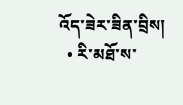འོད་ཟེར་ཟིན་བྲིས།
  • རི་མཐོ་ས་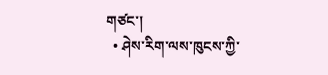གཙང་།
  • ཤེས་རིག་ལས་ཁུངས་ཀྱི་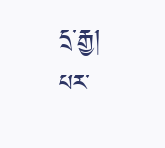དྲ་རྒྱ།
པར་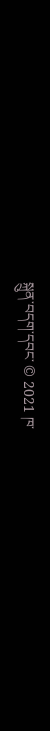སྐྲུན་བདག་དབང་ © 2021 ཁ་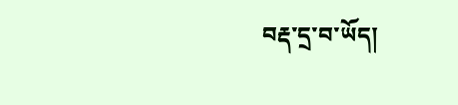བརྡ་དྲ་བ་ཡོད།